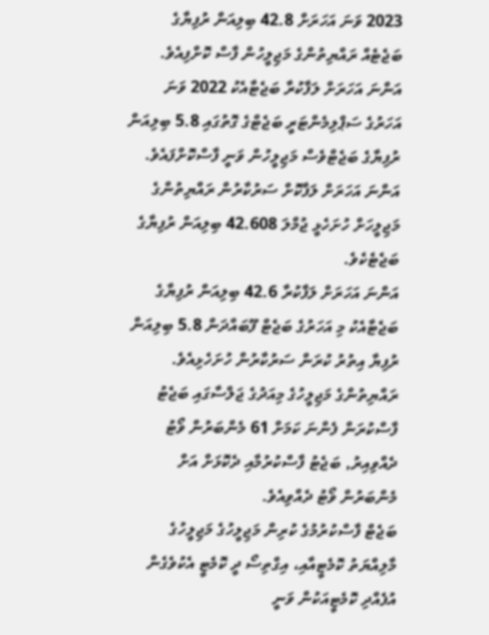2023 ވަނަ އަހަރަށް 42.8 ބިލިއަން ރުފިޔާގެ ބަޖެޓެއް ރައްޔިތުންގެ މަޖިލީހުން ފާސް ކޮށްފިއެވެ.
އަންނަ އަހަރަށް ލަފާކުރާ ބަޖެޓާއެކު 2022 ވަނަ އަހަރުގެ ސަޕްލިމެންޓަރީ ބަޖެޓްގެ ގޮތުގައި 5.8 ބިލިއަން ރުފިޔާގެ ބަޖެޓްވެސް މަޖިލީހުން ވަނީ ފާސްކޮށްފައެވެ.
އަންނަ އަހަރަށް ލަފާކޮށް ސަރުކާރުން ރައްޔިތުންގެ މަޖިލީހަށް ހުށަހެޅީ ޖުމްލަ 42.608 ބިލިއަން ރުފިޔާގެ ބަޖެޓެކެވެ.
އަންނަ އަހަރަށް ލަފާކުރާ 42.6 ބިލިއަން ރުފިޔާގެ ބަޖެޓާއެކު މި އަހަރުގެ ބަޖެޓް ފޫބައްދަން 5.8 ބިލިއަން ރުފިޔާ އިތުރު ކުރަން ސަރުކާރުން ހުށަހެޅިއެވެ.
ރައްޔިތުންގެ މަޖިލީހުގެ މިއަދުގެ ޖަލްސާގައި ބަޖެޓު ފާސްކުރަން ފެންނަ ކަމަށް 61 މެންބަރުން ވޯޓު ދެއްވިއިރު, ބަޖެޓު ފާސްކުރުމާއި ދެކޮޅަށް އަށް މެންބަރުން ވޯޓު ދެއްވިއެވެ.
ބަޖެޓް ފާސްކުރުމުގެ ކުރިން މަޖިލީހުގެ މަޖިލީހުގެ މާލިއްޔަތު ކޮމެޓީއާއި، އިގްތިސޯ ދީ ކޮމެޓީ އެކުވެގެން އުފެއްދި ކޮމެޓީއަކުން ވަނީ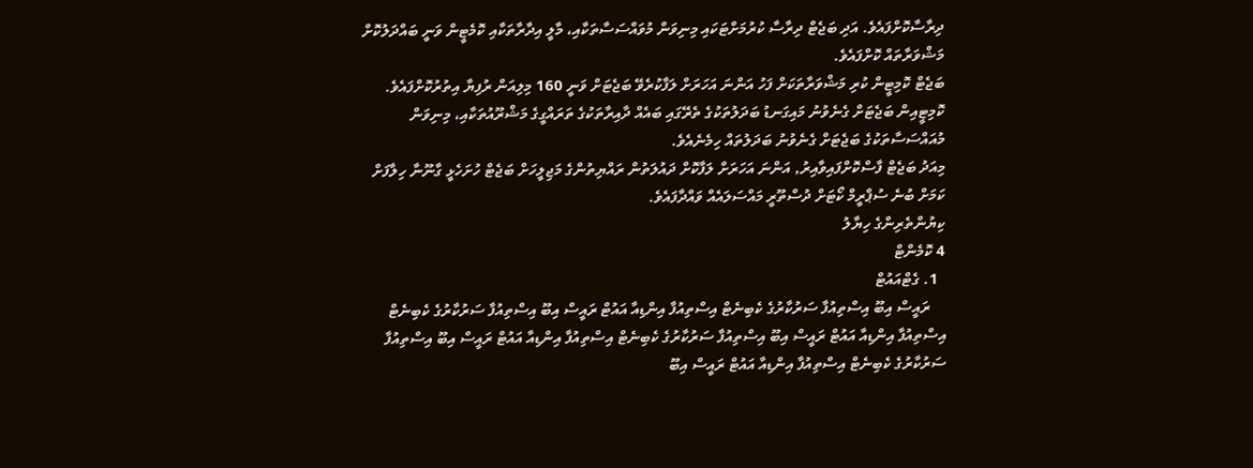ދިރާސާކޮށްފައެވެ. އަދި ބަޖެޓް ދިރާސާ ކުރުމަށްޓަކައި މިނިވަން މުވައްސަސާތަކާއި، މާލީ އިދާރާތަކާއި ކޮމެޓީން ވަނީ ބައްދަލުކޮށް މަޝްވަރާތައް ކޮށްފައެވެ.
ބަޖެޓް ކޮމިޓީން ކުރި މަޝްވަރާތަކަށް ފަހު އަންނަ އަހަރަށް ލަފާކުރެވޭ ބަޖެޓަށް ވަނީ 160 މިލިއަން ރުފިޔާ އިތުރުކޮށްފައެވެ.
ކޮމިޓީއިން ބަޖެޓަށް ގެނެވުނު މައިގަނޑު ބަދަލުތަކުގެ ތެރޭގައި ބައެއް ދާއިރާތަކުގެ ތަރައްގީގެ މަޝްރޫއުތަކާއި، މިނިވަން މުއައްސަސާތަކުގެ ބަޖެޓަށް ގެނެވުނު ބަދަލުތައް ހިމެނެއެވެ.
މިއަދު ބަޖެޓް ފާސްކޮށްފައިވާއިރު, އަންނަ އަހަރަށް ލަފާކޮށް ދައުލަތުން ރައްޔިތުންގެ މަޖިލީހަށް ބަޖެޓް ހުށަހެޅީ ގާނޫނާ ހިލާފަށް ކަމަށް ބުނެ ސުޕްރީމް ކޯޓަށް ދުސްތޫރީ މައްސަލައެއް ވައްދާފައެވެ.
ކިޔުންތެރިންގެ ހިޔާލު
4 ކޮމެންޓް
  1. ގެޓްއައުޓް
    ރައީސް އިބޫ އިސްތިއުފާ ސަރުކާރުގެ ކެބިނެޓް އިސްތިއުފާ އިންޑިއާ އައުޓް ރައީސް އިބޫ އިސްތިއުފާ ސަރުކާރުގެ ކެބިނެޓް އިސްތިއުފާ އިންޑިއާ އައުޓް ރައީސް އިބޫ އިސްތިއުފާ ސަރުކާރުގެ ކެބިނެޓް އިސްތިއުފާ އިންޑިއާ އައުޓް ރައީސް އިބޫ އިސްތިއުފާ ސަރުކާރުގެ ކެބިނެޓް އިސްތިއުފާ އިންޑިއާ އައުޓް ރައީސް އިބޫ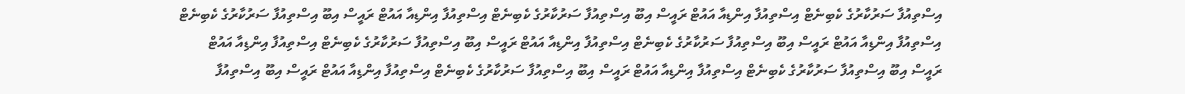އިސްތިއުފާ ސަރުކާރުގެ ކެބިނެޓް އިސްތިއުފާ އިންޑިއާ އައުޓް ރައީސް އިބޫ އިސްތިއުފާ ސަރުކާރުގެ ކެބިނެޓް އިސްތިއުފާ އިންޑިއާ އައުޓް ރައީސް އިބޫ އިސްތިއުފާ ސަރުކާރުގެ ކެބިނެޓް އިސްތިއުފާ އިންޑިއާ އައުޓް ރައީސް އިބޫ އިސްތިއުފާ ސަރުކާރުގެ ކެބިނެޓް އިސްތިއުފާ އިންޑިއާ އައުޓް ރައީސް އިބޫ އިސްތިއުފާ ސަރުކާރުގެ ކެބިނެޓް އިސްތިއުފާ އިންޑިއާ އައުޓް ރައީސް އިބޫ އިސްތިއުފާ ސަރުކާރުގެ ކެބިނެޓް އިސްތިއުފާ އިންޑިއާ އައުޓް ރައީސް އިބޫ އިސްތިއުފާ ސަރުކާރުގެ ކެބިނެޓް އިސްތިއުފާ އިންޑިއާ އައުޓް ރައީސް އިބޫ އިސްތިއުފާ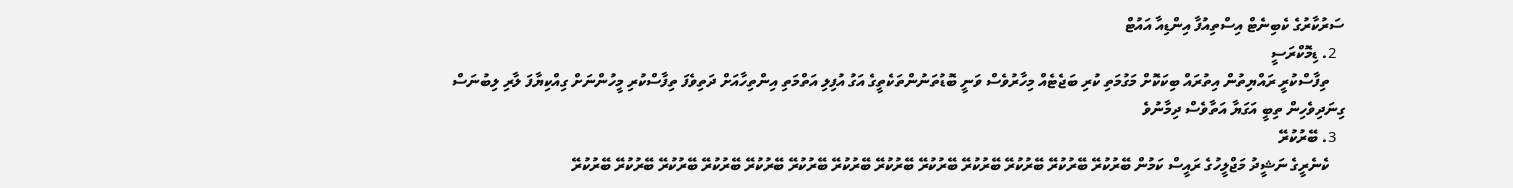ސަރުކާރުގެ ކެބިނެޓް އިސްތިއުފާ އިންޑިއާ އައުޓް
  2. ޑިމޮކްރަސީ
    ތިފާސްކުރީ ރައްޔިތުން އިތުރައް ބިކަކޮށް މަގުމަތި ކުރި ބަޖެޓެއް މިހާރުވެސް ވަނީ ބޮޑުތަނުންތަކެތީގެ އަގު އުފިލި އަތްމަތި އިންތިހާއަށް ދަތިވެފަ ތިފާސްކުރި މީހުންނަށް ގިއްކިޔާފަ ލާރި ލިބުނަސް ގިނަދިވެހިން ތިބީ އަގަޔާ އަތާވެސް ދިމާނުވެ
  3. ބޭރުކުރޭ
    ކެނެރީގެ ނަޝީދު މަޖްލީހުގެ ރައީސް ކަމުން ބޭރުކުރޭ ބޭރުކުރޭ ބޭރުކުރޭ ބޭރުކުރޭ ބޭރުކުރޭ ބޭރުކުރޭ ބޭރުކުރޭ ބޭރުކުރޭ ބޭރުކުރޭ ބޭރުކުރޭ ބޭރުކުރޭ ބޭރުކުރޭ ބޭރުކުރޭ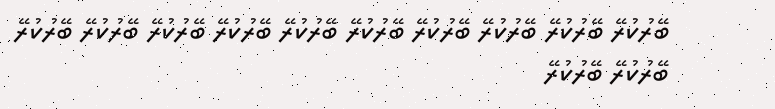ބޭރުކުރޭ ބޭރުކުރޭ ބޭރުކުރޭ ބޭރުކުރޭ ބޭރުކުރޭ ބޭރުކުރޭ ބޭރުކުރޭ ބޭރުކުރޭ ބޭރުކުރޭ ބޭރުކުރޭ ބޭރުކުރޭ ބޭރުކުރޭ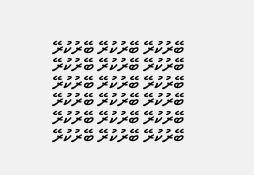ބޭރުކުރޭ ބޭރުކުރޭ ބޭރުކުރޭ ބޭރުކުރޭ ބޭރުކުރޭ ބޭރުކުރޭ ބޭރުކުރޭ ބޭރުކުރޭ ބޭރުކުރޭ ބޭރުކުރޭ ބޭރުކުރޭ ބޭރުކުރޭ ބޭރުކުރޭ ބޭރުކުރޭ ބޭރުކުރޭ ބޭރުކުރޭ ބޭރުކުރޭ ބޭރުކުރޭ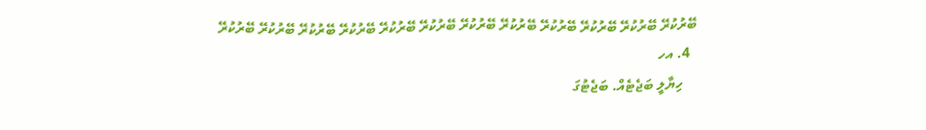ބޭރުކުރޭ ބޭރުކުރޭ ބޭރުކުރޭ ބޭރުކުރޭ ބޭރުކުރޭ ބޭރުކުރޭ ބޭރުކުރޭ ބޭރުކުރޭ ބޭރުކުރޭ ބޭރުކުރޭ ބޭރުކުރޭ ބޭރުކުރޭ
  4. އހ
    ހިޔާލީ ބަޖެޓެއް. ބަޖެޓުގަ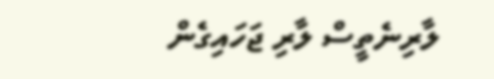ލާރިނެތީސް ލާރި ޖަހައިގެން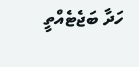ހަދާ ބަޖެޓެއްތީ